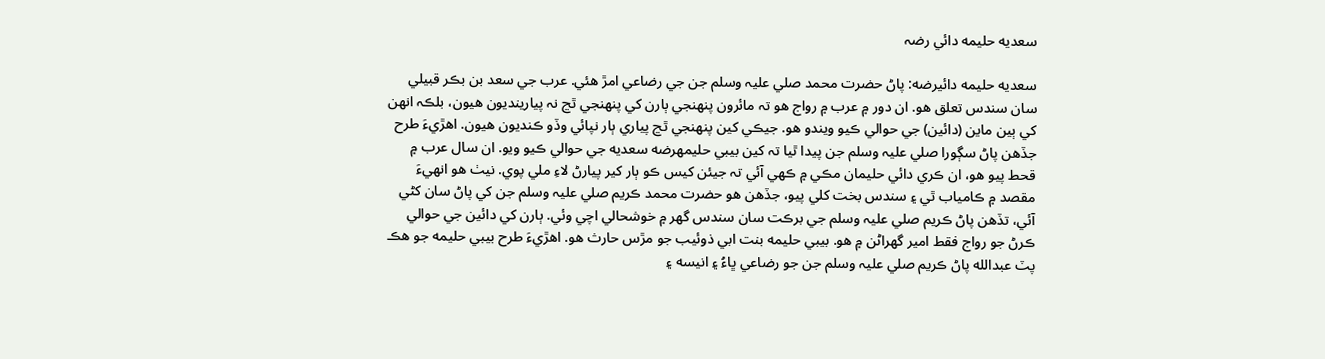سعديه حليمه دائي رضہ

سعديه حليمه دائيرضه: پاڻ حضرت محمد صلي عليہ وسلم جن جي رضاعي امڙ هئي. عرب جي سعد بن بڪر قبيلي سان سندس تعلق هو. ان دور ۾ عرب ۾ رواج هو تہ مائرون پنھنجي ٻارن کي پنھنجي ٿڃ نہ پيارينديون هيون، بلڪہ انهن کي ٻين ماين (دائين) جي حوالي ڪيو ويندو هو. جيڪي کين پنھنجي ٿڃ پياري ٻار نپائي وڏو ڪنديون هيون. اهڙيءَ طرح جڏهن پاڻ سڳورا صلي عليہ وسلم جن پيدا ٿيا تہ کين بيبي حليمهرضه سعديه جي حوالي ڪيو ويو. ان سال عرب ۾ قحط پيو هو، ان ڪري دائي حليمان مڪي ۾ ڪھي آئي تہ جيئن کيس ڪو ٻار کير پيارڻ لاءِ ملي پوي. نيٺ هو انهيءَ مقصد ۾ ڪامياب ٿي ۽ سندس بخت کلي پيو، جڏهن هو حضرت محمد ڪريم صلي عليہ وسلم جن کي پاڻ سان کڻي آئي، تڏهن پاڻ ڪريم صلي عليہ وسلم جي برڪت سان سندس گهر ۾ خوشحالي اچي وئي. ٻارن کي دائين جي حوالي ڪرڻ جو رواج فقط امير گهراڻن ۾ هو. بيبي حليمه بنت ابي ذوئيب جو مڙس حارث هو. اهڙيءَ طرح بيبي حليمه جو هڪ پٽ عبدالله پاڻ ڪريم صلي عليہ وسلم جن جو رضاعي ڀاءُ ۽ انيسه ۽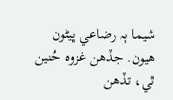شيما ٻہ رضاعي ڀيڻون هيون. جڏهن غزوه حُنين ٿي، تڏهن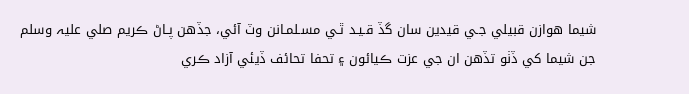شيما هوازن قبيلي جـي قيدين سان گڏ قـيـد ٿـي مسـلمـانن وٽ آئي، جڏهن پـاڻ ڪريم صلي عليہ وسلم جن شيما کي ڏٺو تڏهن ان جي عزت ڪيائون ۽ تحفا تحائف ڏيئي آزاد ڪري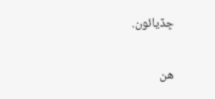ڇڏيائون.


هن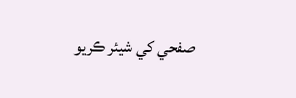صفحي کي شيئر ڪريو